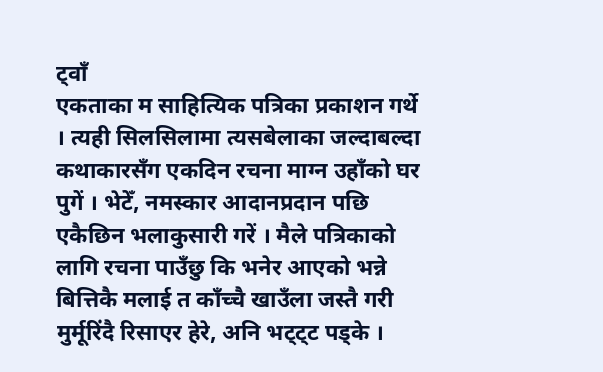ट्वाँ
एकताका म साहित्यिक पत्रिका प्रकाशन गर्थे । त्यही सिलसिलामा त्यसबेलाका जल्दाबल्दा कथाकारसँग एकदिन रचना माग्न उहाँको घर पुगें । भेटेँ, नमस्कार आदानप्रदान पछि एकैछिन भलाकुसारी गरें । मैले पत्रिकाको लागि रचना पाउँछु कि भनेर आएको भन्ने बित्तिकै मलाई त काँच्चै खाउँला जस्तै गरी मुर्मूरिंदै रिसाएर हेरे, अनि भट्ट्ट पड्के ।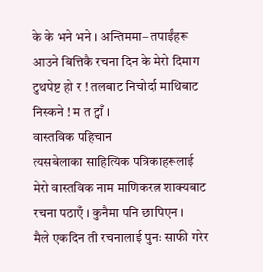के के भने भने । अन्तिममा– तपाईंहरू आउने बित्तिकै रचना दिन के मेरो दिमाग टुथपेष्ट हो र ! तलबाट निचोर्दा माथिबाट निस्कने ! म त ट्वाँ ।
वास्तविक पहिचान
त्यसबेलाका साहित्यिक पत्रिकाहरूलाई मेरो वास्तविक नाम माणिकरत्न शाक्यबाट रचना पठाएँ । कुनैमा पनि छापिएन ।
मैले एकदिन ती रचनालाई पुनः साफी गरेर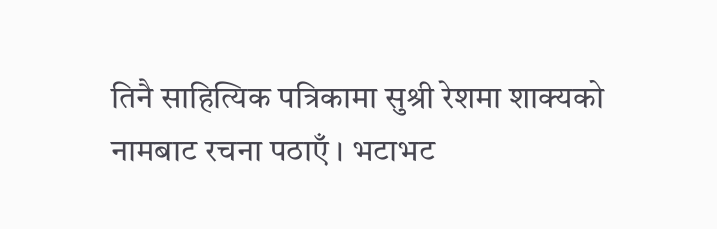तिनै साहित्यिक पत्रिकामा सुश्री रेशमा शाक्यको नामबाट रचना पठाएँ । भटाभट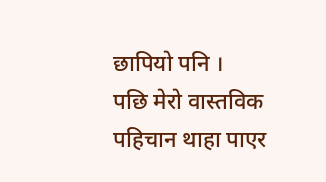छापियो पनि ।
पछि मेरो वास्तविक पहिचान थाहा पाएर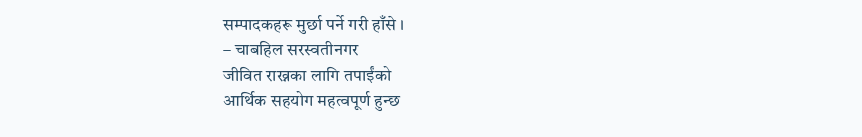सम्पादकहरू मुर्छा पर्ने गरी हाँसे ।
– चाबहिल सरस्वतीनगर
जीवित राख्नका लागि तपाईंको
आर्थिक सहयोग महत्वपूर्ण हुन्छ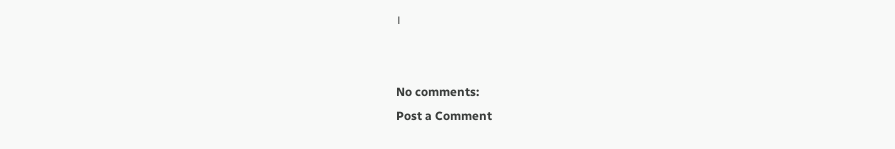।


No comments:
Post a Comment